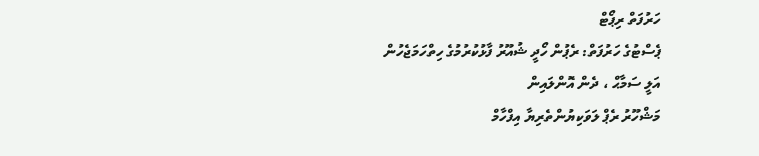ހަރުފަތް ރިޕޯޓް
ޕެސްޓުގެ ހަރުފަތް: ރެޕުން ހޯދީ ޝުއޫރު ފާޅުކުރުމުގެ ހިތްހަމަޖެހުން
އަލީ ސަމާޙް ، ދެން އޮންލައިން
މަޝްހޫރު ރެޕް ލަވަކިޔުންތެރިޔާ އިފްހާމް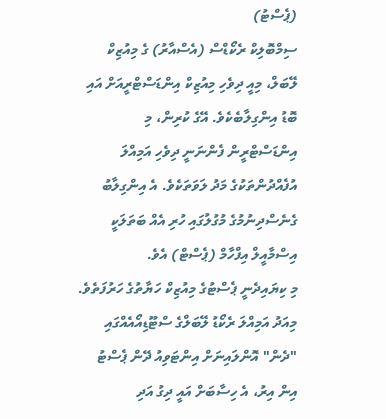(ޕެސްޓު)
ސިމްބޮލިކް ރެކޯޑްސް (އެސްއާރު) ގެ މިއުޒިކް ލޭބަލް، މިއީ ދިވެހި މިއުޒިކް އިންޑަސްޓްރީއަށް އައި ބޮޑު އިންގިލާބެކެވެ. އޭގެ ކުރިން، މި އިންޑަސްޓްރީން ފެންނަނީ ދިވެހި އަމިއްލަ އުފެއްދުންތަކުގެ މަދު ލަވަތަކެވެ. އެ އިންގިލާބު ގެނެސްދިނުމުގެ މުގުލުގައި ހުރި އެއް ބަތަލަކީ އިސްމާއީލް އިފްހާމް (ޕެސްޓް) އެވެ.
މި ކިޔައިދެނީ ޕެސްޓުގެ މިއުޒިކް ހަޔާތުގެ ހަރުފަތެވެ. މިއަދު އަމިއްލަ ރެކޯޑު ލޭބަލްގެ ސްޓޫޑިއޯއެއްގައި "ދެން" އޮންލައިނަށް އިންޓަވިއު ދޭން ޕެސްޓު އިން އިރު، އެ ހިސާބަށް އައީ ދިގު އަދި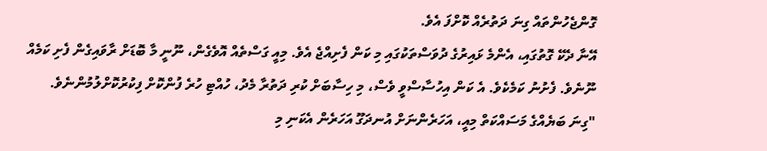ގޮންޖެހުންތައް ގިނަ ދަތުރެއް ކޮށްފަ އެވެ.
އޭނާ ދެކޭ ގޮތުގައި، އެންމެ ޅައިރުގެ ދުވަސްތަކުގައި މި ކަން ފެށިއްޖެ އެވެ. މިއީ ގަސްތެއް އޮވެގެން، ނޫނީ މާ ބޮޑަށް ރާވައިގެން ފެށި ކަމެއް ނޫނެވެ. ފެށުނު ކަމެކެވެ. އެ ކަން އިހުސާސްވީ ވެސް، މި ހިސާބަށް ކުރި ދަތުރާ މެދު، ހުއްޓި ހުރެ ފުންކޮށް ފިކުރުކޮށްލުމުންނެވެ.
"ގިނަ ބަޔެއްގެ މަސައްކަތް މިއީ، އަހަރެންނަށް އުނދަގޫ އަހަރެން އެކަނި މި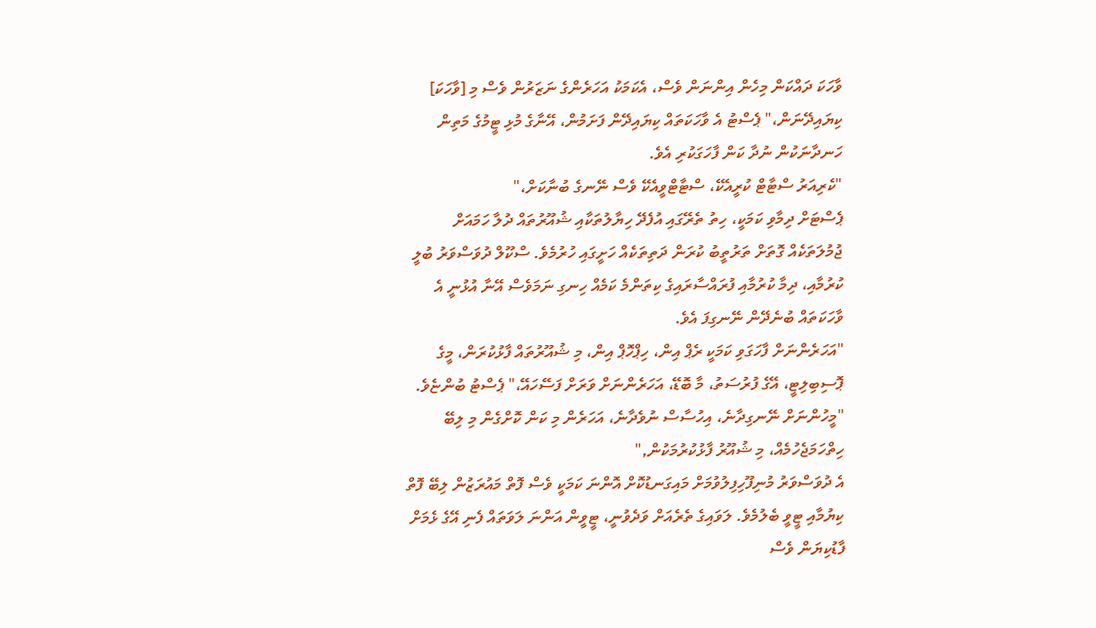ވާހަކަ ދައްކަން މިހެން އިންނަން ވެސް، އެކަމަކު އަހަރެންގެ ނަޒަރުން ވެސް މި [ވާހަކަ] ކިޔައިދޭނަން،" ޕެސްޓު އެ ވާހަކަތައް ކިޔައިދޭން ފަށަމުން، އޭނާގެ މުޅި ޓީމުގެ މަތިން ހަނދާނަކުން ނުދާ ކަން ފާހަގަކުރި އެވެ.
"ކެރިއަރު ސްޓާޓް ކުރީއެކޭ، ސްޓާޓްވީއެކޭ ވެސް ނޭނގެ ބުނާކަށް،"
ޕެސްޓަށް ދިމާވި ކަމަކީ، ހިތު ތެރޭގައި އުފެދޭ ހިޔާލުތަކާއި ޝުއޫރުތައް ދުލާ ހަމައަށް ޖުމުލަތަކެއް ގޮތަށް ތަރުތީބު ކުރަން ދަތިތަކެއް ހަށީގައި ހުރުމެވެ. ސްކޫލް ދުވަސްވަރު ބުލީ ކުރުމާއި، ދިމާ ކުރުމާއި ފުރައްސާރައިގެ ކިތަންމެ ކަމެއް ހިނގި ނަމަވެސް އޭނާ އުޅުނީ އެ ވާހަކަތައް ބުނެދޭން ނޭނގިފަ އެވެ.
"އަހަރެންނަށް ފާހަގަވި ކަމަކީ ރެޕް އިން، ހިޕްހޮޕް އިން، މި ޝުއޫރުތައް ފާޅުކުރަން، މީގެ ޕޮސިބިލިޓީ، އޭގެ ފުރުސަތު، މާ ބޮޑޭ، އަހަރެންނަށް ވަރަށް ފަސޭހައޭ،" ޕެސްޓު ބުންޏެވެ.
"މީހުންނަށް ނޭނގިދާނެ، އިހުސާސް ނުވެދާނެ، އަހަރެން މި ކަން ކޮށްގެން މި ލިބޭ ހިތްހަމަޖެހުމެއް، މި ޝުއޫރު ފާޅުކުރުމަކުން,"
އެ ދުވަސްވަރު މުނިފޫހިފިލުވުމަށް މައިގަނޑުކޮށް އޮންނަ ކަމަކީ ވެސް ފޮތް މައުރަޒުން ލިބޭ ފޮތް ކިޔުމާއި ޓީވީ ބެލުމެވެ. ލަވައިގެ ތެރެއަށް ވަދެވުނީ، ޓީވީން އަންނަ ލަވަތައް ފެނި އޭގެ ޅެމަށް ފާޑުކިޔަން ވެސް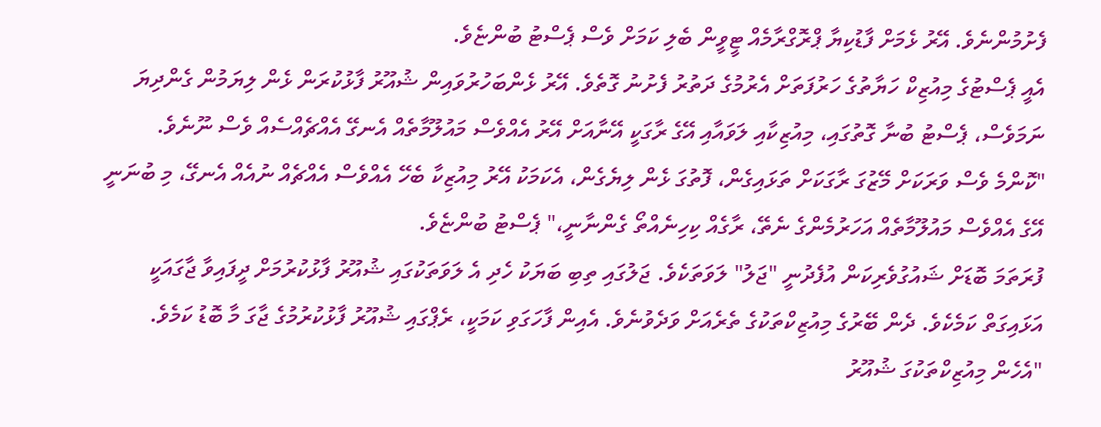ފެށުމުންނެވެ. އޭރު ޅެމަށް ފާޑުކިޔާ ޕްރޮގްރާމެއް ޓީވީން ބެލި ކަމަށް ވެސް ޕެސްޓު ބުންޏެވެ.
އެއީ ޕެސްޓުގެ މިއުޒިކް ހަޔާތުގެ ހަރުފަތަށް އެރުމުގެ ދަތުރު ފެށުނު ގޮތެވެ. އޭރު ޅެންބަހުރުވައިން ޝުއޫރު ފާޅުކުރަން ޅެން ލިޔަމުން ގެންދިޔަ ނަމަވެސް، ޕެސްޓު ބުނާ ގޮތުގައި، މިއުޒިކާއި ލަވައާއި އޭގެ ރާގަކީ އޭނާއަށް އޭރު އެއްވެސް މައުލޫމާތެއް އެނގޭ އެއްޗެއްސެއް ވެސް ނޫނެވެ.
"ކޮންމެ ވެސް ވަރަކަށް މޭޒުގަ ރާގަކަށް ތަޅައިގެން، ފޮތުގަ ޅެން ލިޔެގެން، އެކަމަކު އޭރު މިއުޒިކާ ބެހޭ އެއްވެސް އެއްޗެއް ނުއެއް އެނގޭ، މި ބުނަނީ އޭގެ އެއްވެސް މައުލޫމާތެއް އަހަރުމެންގެ ނެތޭ، ރާގެއް ކިހިނެއްތޯ ގެންނާނީ،" ޕެސްޓު ބުންޏެވެ.
ފުރަތަމަ ބޮޑަށް ޝައުގުވެރިކަން އުފެދުނީ "ޖަލު" ލަވަތަކެވެ. ޖަލުގައި ތިބި ބަޔަކު ހެދި އެ ލަވަތަކުގައި ޝުއޫރު ފާޅުކުރުމަށް ދީފައިވާ ޖާގައަކީ އަޅައިގަތް ކަމެކެވެ. ދެން ބޭރުގެ މިއުޒިކްތަކުގެ ތެރެއަށް ވަދެވުނެވެ. އެއިން ފާހަގަވި ކަމަކީ، ރެޕްގައި ޝުއޫރު ފާޅުކުރުމުގެ ޖާގަ މާ ބޮޑު ކަމެވެ.
"އެހެން މިއުޒިކްތަކުގަ ޝުއޫރު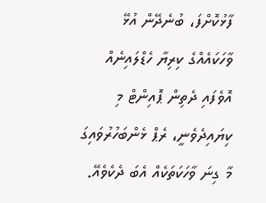ފާޅުކޮށްފަ، ބުނެދޭން އުޅޭ ވާހަކައެއްގެ ކިރިޔާ ހެޑްލައިނެއް އޮވެފައި ދެތިން ޕޮއިންޓް މި ކިޔައިދެވެނީ، ރެޕް ޅެންބަހުރުވައިގަ މާ ގިނަ ވާހަކަތަކެއް އެބަ ދެކެވެއޭ.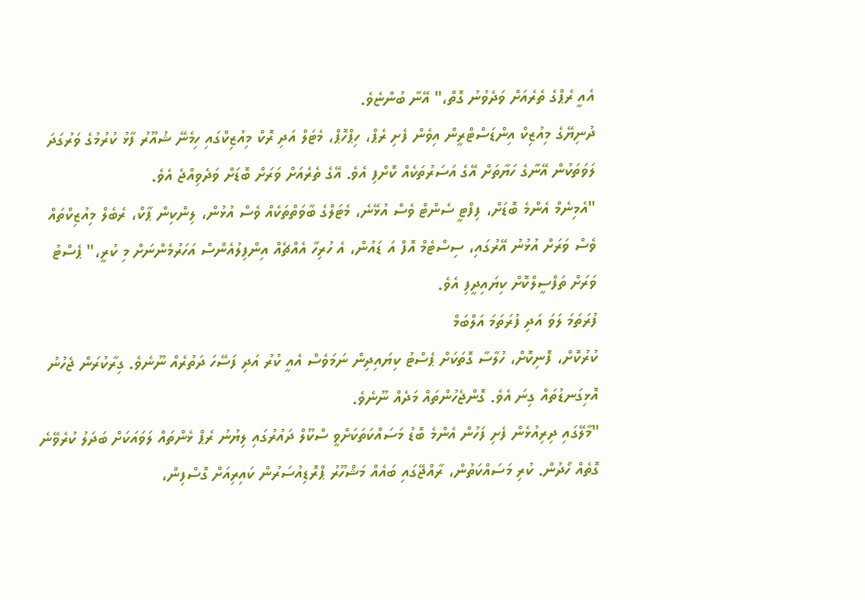އެއީ ރެޕްގެ ތެރެއަށް ވަދެވުނު ގޮތް،" އޭނާ ބުންޏެވެ.
ދުނިޔޭގެ މިއުޒިކް އިންޑަސްޓްރީން އިވެން ފެށި ރެޕް، ހިޕްހޮޕް، މެޓަލް އަދި ރޮކް މިއުޒިކްގައި ހިމެނޭ ޝުއޫރު ފާޅު ކުރުމުގެ ވަރުގަދަ ލަވަތަކުން އޭނާގެ ހަޔާތަށް އޭގެ އަސަރުތަކެއް ކޮށްފި އެވެ. އޭގެ ތެރެއަށް ވަރަށް ބޮޑަށް ވަދެވިއްޖެ އެވެ.
"އެމިނެމް އެންމެ ބޮޑަށް، ފިފްޓީ ސެންޓް ވެސް އުޅޭނެ، މެޓަލްގެ ބާވަތްތަކެއް ވެސް އުޅުން، ލިންކިން ޕާކް، ރެބެލް މިއުޒިކްތައް ވެސް ވަރަށް އުޅުނު އޭރުގައި، ސިސްޓެމް އޮފް އަ ޑައުން، އެ ހުރިހާ އެއްޗެއް އިންފިލުއެންސް އަހަރުމެންނަށް މި ކުރީ،" ޕެސްޓު ވަރަށް ތަފްސީލްކޮށް ކިޔައިދީފި އެވެ.
ފުރަތަމަ ލަވަ އަދި ފުރަތަމަ އަލްބަމް
ކުރުކޮށް، ފޮނިކޮށް، ހުލާސާ ގޮތަކަށް ޕެސްޓު ކިޔައިދިން ނަމަވެސް އެއީ ކުރު އަދި ފަސޭހަ ދަތުރެއް ނޫނެވެ. ގިރާކުރަން ޖެހުނު އޮޅިގަނޑުތައް ގިނަ އެވެ. ގޮންޖެހުންތައް މަދެއް ނޫނެވެ.
"މާލޭގައި ދިރިއުޅެން ފެށި ފަހުން އެންމެ ބޮޑު މަސައްކަތަކަށްވީ ސްކޫލް ދައުރުގައި ލިޔުނު ރެޕް ޅެންތައް ލަވައަކަށް ބަދަލު ކުރެވޭނެ ގޮތެއް ހޯދުން. ކުރި މަސައްކަތުން، ރާއްޖޭގައި ބައެއް މަޝްހޫރު ޕްރޮޑިއުސަރުން ކައިރިއަށް ގޮސްފިން،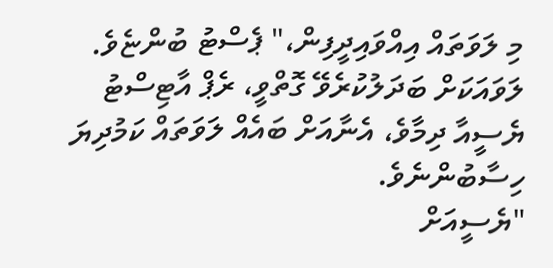މި ލަވަތައް އިއްވައިދީފިން،" ޕެސްޓު ބުންޏެވެ.
ލަވައަކަށް ބަދަލުކުރެވޭ ގޮތްވީ، ރެޕް އާޓިސްޓު ޔެސީއާ ދިމާވެ، އެނާއަށް ބައެއް ލަވަތައް ކަމުދިޔަ ހިސާބުންނެވެ.
"ޔެސީއަށް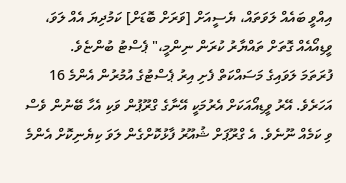އިއްވީ ބައެއް ލަވަތައް، ޔެސީއަށް [ވަރަށް ބޮޑަށް] ކަމުދިޔަ އެއް ލަވަ، ވީޑިއޯއެއް ގޮތަށް ތައްޔާރު ކުރަން ނިންމީ،" ޕެސްޓު ބުންޏެވެ.
ފުރަތަމަ ލަވައިގެ މަސައްކަތް ފެށި އިރު ޕެސްޓުގެ އުމުރުން އެންމެ 16 އަހަރެވެ. އޭރު ވީޑިއޯއަކަށް އެރުމަކީ އޭނާގެ ގްރޫޕުން ވަކި އެހާ ބޭނުން ވެސް ވި ކަމެއް ނޫނެވެ. އެ ގްރޫޕަށް ޝުއޫރު ފާޅުކޮށްގެން ލަވަ ކިޔެނިކޮށް އެންމެ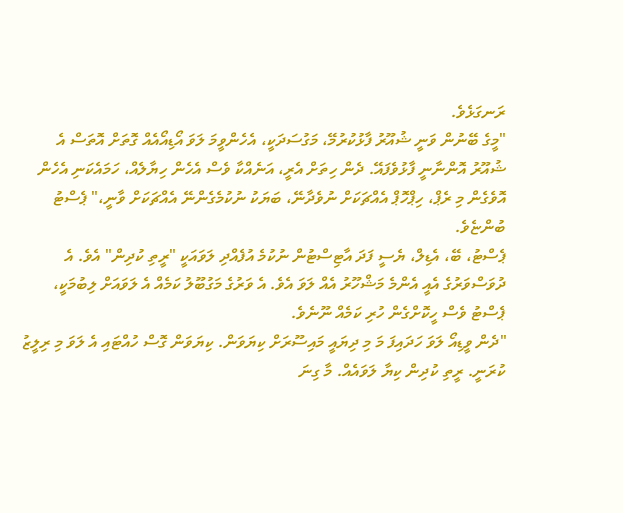ރަނގަޅެވެ.
"މީގެ ބޭނުން ވަނީ ޝުއޫރު ފާޅުކުރުމޭ، މަގުސަދަކީ، އެހެންވީމަ ލަވަ އޯޑިއޯއެއް ގޮތަށް އޮތަސް އެ ޝުއޫރު އޮންނާނީ ފާޅުވެފައޭ. ދެން ހިތަށް އެރީ، އަނެއްކާ ވެސް އެހެން ހިޔާލެއް، ހަމައެކަނި އެހެން އޮވެގެން މި ރެޕް، ހިޕްހޮޕް އެއްޗަކަށް ނުވެދާނޭ، ބަޔަކު ނުކުމެގެންނޭ އެއްޗަކަށް ވާނީ،" ޕެސްޓު ބުންޏެވެ.
ޕެސްޓު، ބޭ، އެޑިލް، ޔެސީ ފަދަ އާޓިސްޓުން ނުކުމެ އުފެއްދި ލަވައަކީ "ރީތި ކުދިން" އެވެ. އެ ދުވަސްވަރުގެ އެއީ އެންމެ މަޝްހޫރު އެއް ލަވަ އެވެ. އެ ވަރުގެ މަގުބޫލު ކަމެއް އެ ލަވައަށް ލިބުމަކީ، ޕެސްޓު ވެސް ހީކޮށްގެން ހުރި ކަމެއް ނޫނެވެ.
"ދެން ވީޑިއޯ ލަވަ ހަދައިފަ މަ މި ދިޔައީ މައިސޫރަށް ކިޔަވަން. ކިޔަވަން ގޮސް ހުއްޓައި އެ ލަވަ މި ރިލީޒު ކުރަނީ. ރީތި ކުދިން ކިޔާ ލަވައެއް. މާ ގިނަ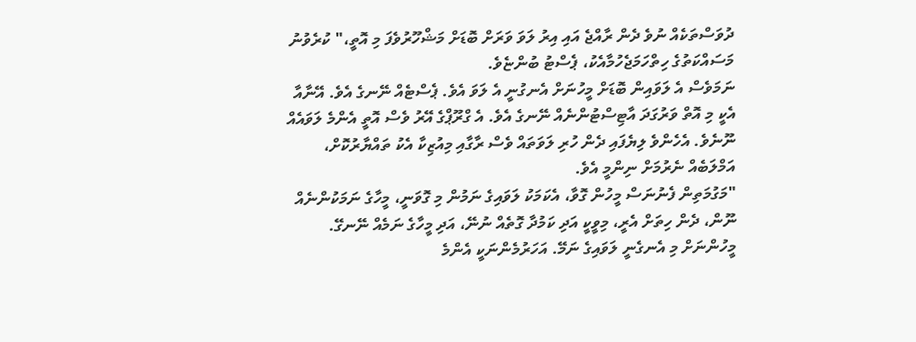ދުވަސްތަކެއް ނުވެ ދެން ރާއްޖެ އައި އިރު ލަވަ ވަރަށް ބޮޑަށް މަޝްހޫރުވެފަ މި އޮތީ،" ކުރެވުނު މަސައްކަތުގެ ހިތްހަމަޖެހުމާއެކު، ޕެސްޓު ބުންޏެވެ.
ނަމަވެސް އެ ލަވައިން ބޮޑަށް މީހުނަށް އެނގުނީ އެ ލަވަ އެވެ. ޕެސްޓެއް ނޭނގެ އެވެ. އޭނާއާ އެކީ މި އޮތް ވަރުގަދަ އާޓިސްޓުންނެއް ނޭނގެ އެވެ. އެ ގްރޫޕްގެ އޭރު ވެސް އޮތީ އެންމެ ލަވައެއް ނޫނެވެ. އެހެންވެ ލިޔެފައި ދެން ހުރި ލަވަތައް ވެސް ރާގާއި މިއުޒިކާ އެކު ތައްޔާރުކޮށް، އަމްލަބެއް ނެރުމަށް ނިންމީ އެވެ.
"މަގުމަތިން ފެނުނަސް މީހުން ގޮވާ، އެކަމަކު ލަވައިގެ ނަމުން މި ގޮވަނީ، މީހާގެ ނަމަކުންނެއް ނޫން، ދެން ހިތަށް އެރީ، މިވީކީ އަދި ކަމުދާ ގޮތެއް ނުނޭ، އަދި މީހާގެ ނަމެއް ނޭނގޭ. މީހުންނަށް މި އެނގެނީ ލަވައިގެ ނަމޭ. އަހަރުމެންނަކީ އެންމެ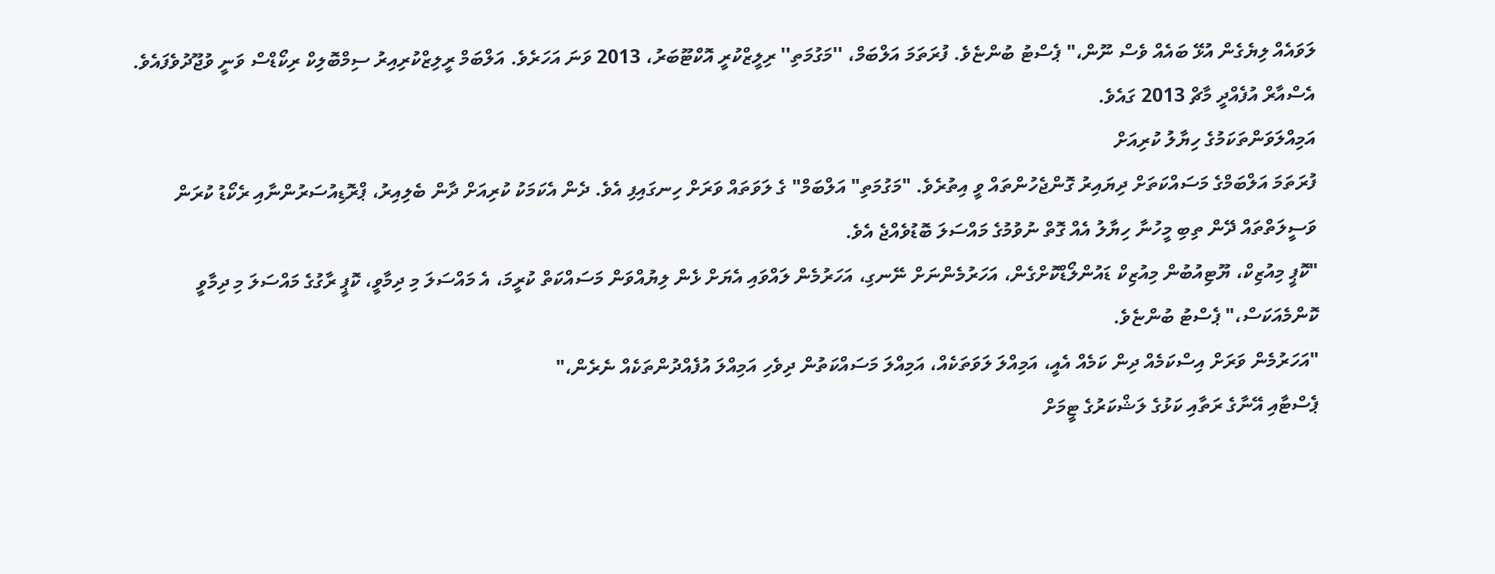ލަވައެއް ލިޔެގެން އުޅޭ ބައެއް ވެސް ނޫން،" ޕެސްޓު ބުންޏެވެ. ފުރަތަމަ އަލްބަމް، ''މަގުމަތި'' ރިލީޒްކުރީ އޮކްޓޫބަރު، 2013 ވަނަ އަހަރެވެ. އަލްބަމް ރީލިޒްކުރިއިރު ސިމްބޮލިކް ރިކޯޑްސް ވަނީ ވުޖޫދުވެފައެވެ. އެސްއާރް އުފެއްދީ މާޗް 2013 ގައެވެ.
އަމިއްލަވަންތަކަމުގެ ހިޔާލު ކުރިއަށް
ފުރަތަމަ އަލްބަމްގެ މަސައްކަތަށް ދިޔައިރު ގޮންޖެހުންތައް ވީ އިތުރެވެ. "މަގުމަތި" އަލްބަމް" ގެ ލަވަތައް ވަރަށް ހިނގައިފި އެވެ. ދެން އެކަމަކު ކުރިއަށް ދާން ބެލިއިރު، ޕްރޮޑިއުސަރުންނާއި ރެކޯޑު ކުރަން ވަސީލަތްތައް ދޭން ތިބި މީހުނާ ހިޔާލު އެއް ގޮތް ނުވުމުގެ މައްސަލަ ބޮޑުވެއްޖެ އެވެ.
"ކޮޕީ މިއުޒިކް، ޔޫޓިއުބުން މިއުޒިކް ޑައުންލޯޑްކޮށްގެން، އަހަރުމެންނަށް ނޭނގި، އަހަރުމެން ލައްވައި އެޔަށް ޅެން ލިޔުއްވަން މަސައްކަތް ކުރީމަ، އެ މައްސަލަ މި ދިމާވީ، ކޮޕީ ރާގުގެ މައްސަލަ މި ދިމާވީ ކޮންމެއަކަސް،" ޕެސްޓު ބުންޏެވެ.
"އަހަރުމެން ވަރަށް އިސްކަމެއް ދިން ކަމެއް އެއީ، އަމިއްލަ ލަވަތަކެއް، އަމިއްލަ މަސައްކަތުން ދިވެހި އަމިއްލަ އުފެއްދުންތަކެއް ނެރެން،"
ޕެސްޓާއި އޭނާގެ ރަތާއި ކަޅުގެ ލަޝްކަރުގެ ޓީމަށް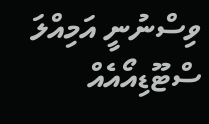ވިސްނުނީ އަމިއްލަ ސްޓޫޑިއޯއެއް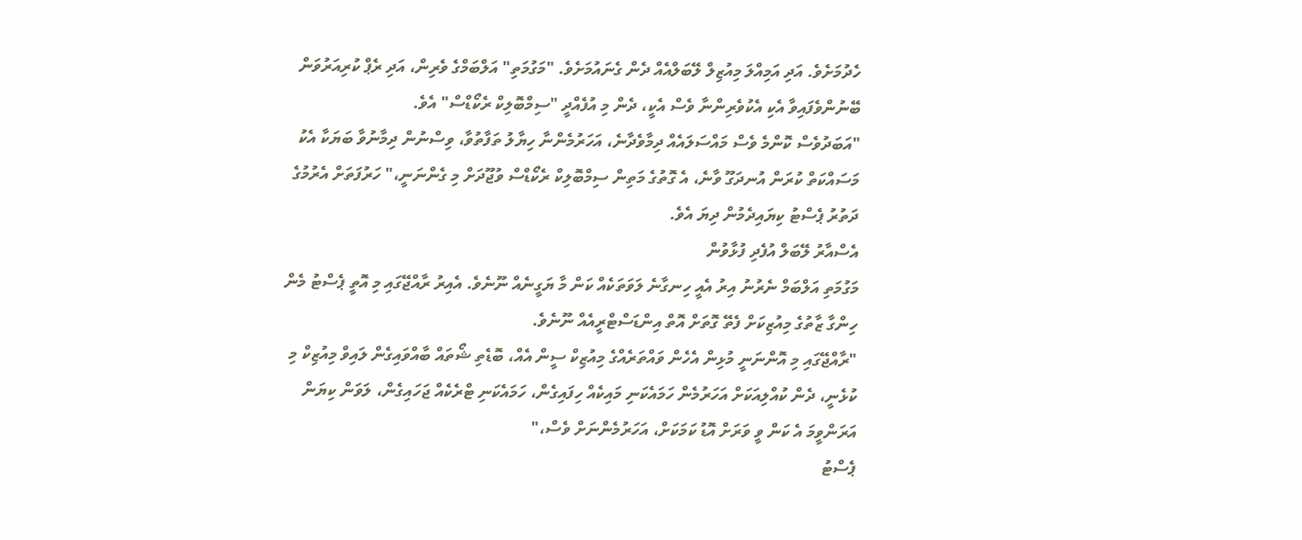ހެދުމަށެވެ. އަދި އަމިއްލަ މިއުޒިލް ލޭބަލްއެއް ދެން ގެނައުމަށެވެ. "މަގުމަތި" އަލްބަމްގެ ވެރިން، އަދި ރެޕް ކުރިއަރުވަން ބޭނުންވެފައިވާ އެކި އެކުވެރިންނާ ވެސް އެކީ، ދެން މި އުފެއްދީ "ސިމްބޮލިކް ރެކޯޑްސް" އެވެ.
"އަބަދުވެސް ކޮންމެ ވެސް މައްސަލައެއް ދިމާވެދާނެ، އަހަރުމެންނާ ހިޔާލު ތަފާތުވާ، ވިސްނުން ދިމާނުވާ ބަޔަކާ އެކު މަސައްކަތް ކުރަން އުނދަގޫ ވާނެ، އެ ގޮތުގެ މަތިން ސިމްބޮލިކް ރެކޯޑްސް ވުޖޫދަށް މި ގެންނަނީ،" ހަރުފަތަށް އެރުމުގެ ދަތުރު ޕެސްޓު ކިޔައިދެމުން ދިޔަ އެވެ.
އެސްއާރު ލޭބަލް އުފެދި ފުޅާވުން
މަގުމަތި އަލްބަމް ނެރުނު އިރު އެއީ ހިނގާނެ ލަވަތަކެއް ކަން މާ ޔަގީނެއް ނޫނެވެ. އެއިރު ރާއްޖޭގައި މި އޮތީ ޕެސްޓު މެން ހިންގާ ޒާތުގެ މިއުޒިކަށް ފެތޭ ގޮތަށް އޮތް އިންޑަސްޓްރީއެއް ނޫނެވެ.
"ރާއްޖޭގައި މި އޮންނަނީ މުޅިން އެހެން ވައްތަރެއްގެ މިއުޒިކް ސީން އެއް، ބޮޑެތި ޝޯތައް ބާއްވައިގެން ލައިވް މިއުޒިކް މި ކުޅެނީ، ދެން ކުއްލިއަކަށް އަހަރުމެން ހަމައެކަނި މައިކެއް ހިފައިގެން، ހަމައެކަނި ޓްރެކެއް ޖަހައިގެން، ލަވަން ކިޔަން އަރަންވީމަ އެ ކަން ވީ ވަރަށް އޮޑު ކަމަކަށް، އަހަރުމެންނަށް ވެސް،"
ޕެސްޓު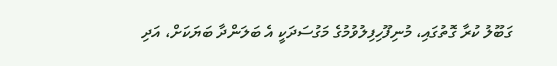ގަބޫލު ކުރާ ގޮތުގައި، މުނިފޫހިފިލުވުމުގެ މަގުސަދަކީ އެ ބަލަންދާ ބަޔަކަށް، އަދި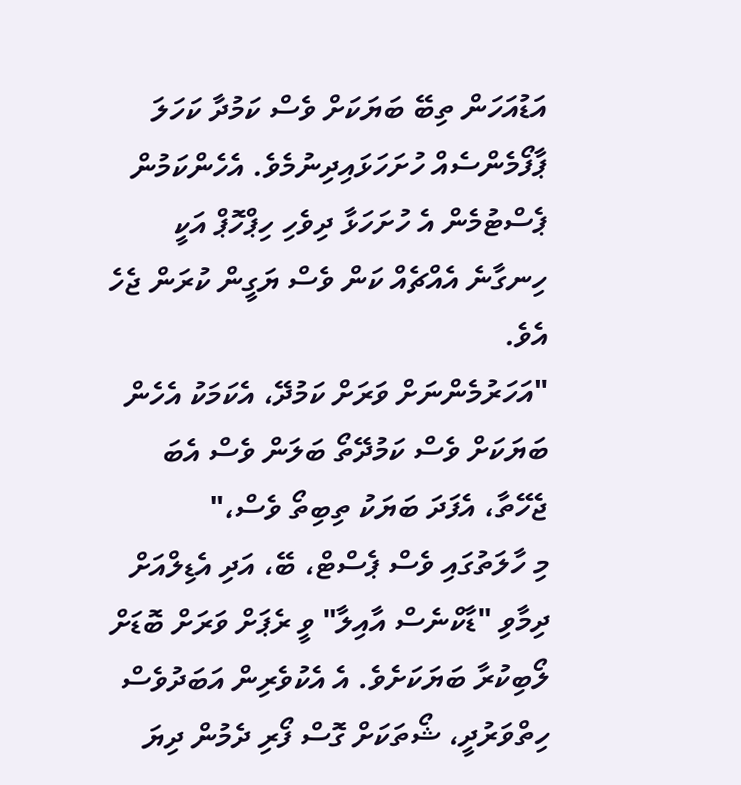އަޑުއަހަން ތިބޭ ބަޔަކަށް ވެސް ކަމުދާ ކަހަލަ ޕާފޯމެންސެއް ހުށަހަޅައިދިނުމެވެ. އެހެންކަމުން ޕެސްޓުމެން އެ ހުށަހަޅާ ދިވެހި ހިޕްހޮޕް އަކީ ހިނގާނެ އެއްޗެއް ކަން ވެސް ޔަގީން ކުރަން ޖެހެ އެވެ.
"އަހަރުމެންނަށް ވަރަށް ކަމުދޭ، އެކަމަކު އެހެން ބަޔަކަށް ވެސް ކަމުދޭތޯ ބަލަން ވެސް އެބަ ޖެހޭތާ، އެފަދަ ބަޔަކު ތިބިތޯ ވެސް،"
މި ހާލަތުގައި ވެސް ޕެސްޓް، ބޭ، އަދި އެޑިލްއަށް ދިމާވި "ޑާކްނެސް އާއިލާ" ވީ ރެޕަށް ވަރަށް ބޮޑަށް ލޯބިކުރާ ބަޔަކަށެވެ. އެ އެކުވެރިން އަބަދުވެސް ހިތްވަރުދީ، ޝޯތަކަށް ގޮސް ފޯރި ދެމުން ދިޔަ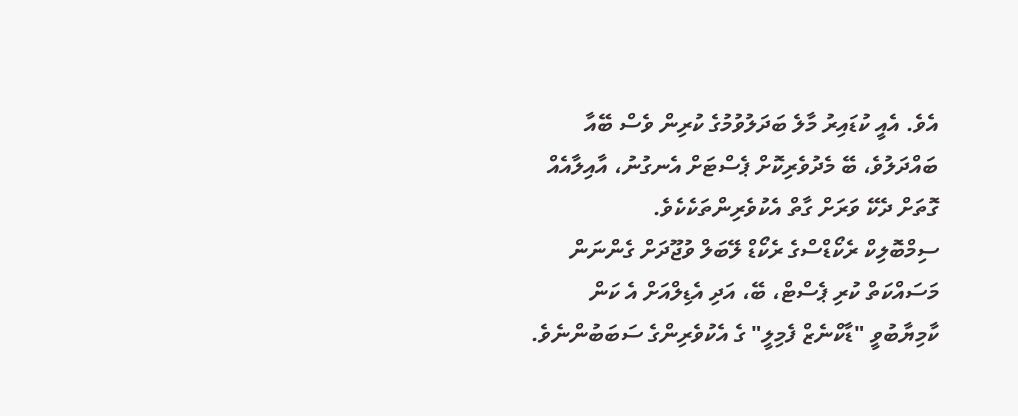އެވެ. އެއީ ކުޑައިރު މާލެ ބަދަލުވުމުގެ ކުރިން ވެސް ބޭއާ ބައްދަލުވެ، ބޭ މެދުވެރިކޮށް ޕެސްޓަށް އެނގުނު، އާއިލާއެއް ގޮތަށް ދެކޭ ވަރަށް ގާތް އެކުވެރިންތަކެކެވެ.
ސިމްބޮލިކް ރެކޯޑްސްގެ ރެކޯޑް ލޭބަލް ވުޖޫދަށް ގެންނަން މަސައްކަތް ކުރި ޕެސްޓް، ބޭ، އަދި އެޑިލްއަށް އެ ކަން ކާމިޔާބުވީ "ޑާކްނެޒް ފެމިލީ" ގެ އެކުވެރިންގެ ސަބަބުންނެވެ.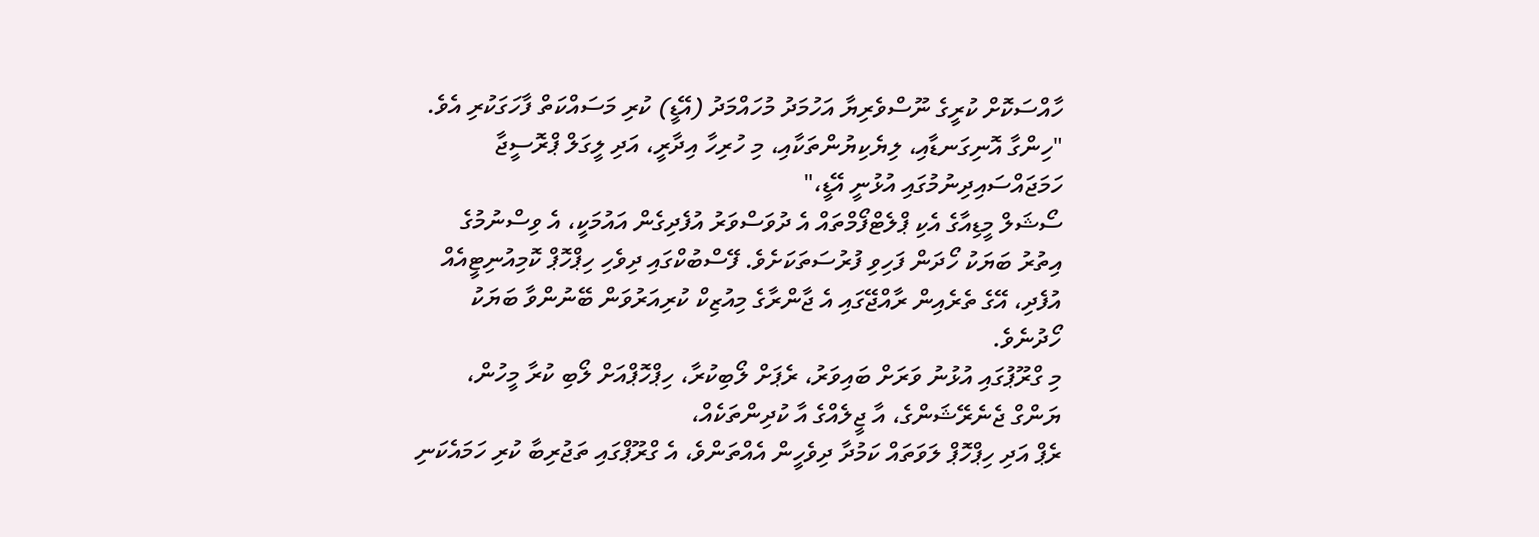ހާއްސަކޮށް ކުރީގެ ނޫސްވެރިޔާ އަހުމަދު މުހައްމަދު (އޭޑީ) ކުރި މަސައްކަތް ފާހަގަކުރި އެވެ.
"ހިންގާ އޮނިގަނޑާއި، ލިޔެކިޔުންތަކާއި، މި ހުރިހާ އިދާރީ، އަދި ލީގަލް ޕްރޮސީޖާ ހަމަޖައްސައިދިނުމުގައި އުޅުނީ އޭޑީ،"
ސޯޝަލް މީޑިއާގެ އެކި ޕްލެޓްފޯމްތައް އެ ދުވަސްވަރު އުފެދިގެން އައުމަކީ، އެ ވިސްނުމުގެ އިތުރު ބަޔަކު ހޯދަން ފަހިވި ފުރުސަތަކަށެވެ. ފޭސްބުކްގައި ދިވެހި ހިޕްހޮޕް ކޮމިއުނިޓީއެއް އުފެދި، އޭގެ ތެރެއިން ރާއްޖޭގައި އެ ޖާންރާގެ މިއުޒިކް ކުރިއަރުވަން ބޭނުންވާ ބަޔަކު ހޯދުނެވެ.
މި ގްރޫޕުގައި އުޅުނު ވަރަށް ބައިވަރު، ރެޕަށް ލޯބިކުރާ، ހިޕްހޮޕްއަށް ލޯބި ކުރާ މީހުން، ޔަންގް ޖެނެރޭޝަންގެ، އާ ޖީލެއްގެ އާ ކުދިންތަކެއް،
ރެޕް އަދި ހިޕްހޮޕް ލަވަތައް ކަމުދާ ދިވެހީން އެއްތަންވެ، އެ ގްރޫޕްގައި ތަޖުރިބާ ކުރި ހަމައެކަނި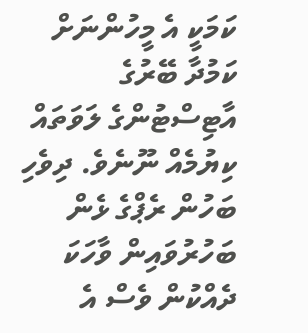ކަމަކީ އެ މީހުންނަށް ކަމުދާ ބޭރުގެ އާޓިސްޓުންގެ ލަވަތައް ކިޔުމެއް ނޫނެވެ. ދިވެހި ބަހުން ރެޕްގެ ޅެން ބަހުރުވައިން ވާހަކަ ދެއްކުން ވެސް އެ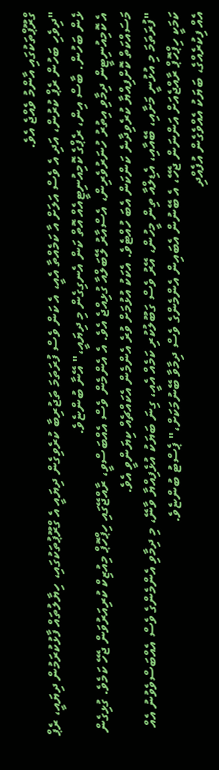ގްރޫޕްތަކުގައި އާންމު ވެއްޖެ އެވެ.
"ދިވެހި ބަހުން ރެޕް ކުރުން، އަދި އެ ވެސް އަލަށް އާ ކަމެއްތާ އެއީ، އެ ކަން ވެސް ފުރަތަމަ ތަޖުރިބާ ކުރެވިގެން ދިޔައީ އެ ގްރޫޕުތަކުގައި، ހިޔާލުތައް ފާޅުކުރަމުން ދިޔައީ، ރެޕް ޅެން ބަހުން. ބާސް އިން، ރެޕްގެ ކޮމިއުނިޓީއެއް އޮތް ކަން އެނގިގެން މި ދިޔައީ،" އޭނާ ބުންޏެވެ.
އެ ކޮމިއުނިޓީން ދިމާވި އިތުރު ހުނަރުވެރިން، އެސްއާރު ލޭބަލްއާ ގުޅިއްޖެ އެވެ. އެ އެންމެން ވެސް އެއްބަސްވީ، ރާއްޖޭގައި ހިޕްހޮޕް މިއުޒިކް ކުރިއަރުވަން ޖެހޭ ކަމެވެ. ގުޅިގެން މަސައްކަތް ކޮށްފިއްޔާ ކުރެވިދާނެ ކަންކަން އެބަ ހުއްޓެވެ. އެކަކު އުޅުމަށް ވުރެ އެންމެން އެކައްޗެއް ކިޔަންވީ އެވެ.
"ފުރަތަމަ މި އުޅުނީ މަށާއި، ބޭއާއި، އެޑިލްއާ ތިން މީހުން، އޭރު ވެސް ގަބޫލުކުރި ކަމެއް އެއީ، ގިނަ ބަޔަކު އުޅެފިއްޔާ ވާނޭ، މި ދިމާވި އެންމެންގެ ވެސް އެއްބަސްވެވުނު އެއް ކަމަކީ ހިޕްހޮޕް ރާއްޖެއަށް އަންނަން ޖެހޭ، އެ ބޭނުން އެބައިން އެންމެންގެ ވެސް ދިމާވާ ބޭނުމަކަށް،" ޕެސްޓު ބުންޏެވެ.
އެއް ފިކުރެއްގެ، ބަޔަކު އެއްވެގެން އުފެއްދި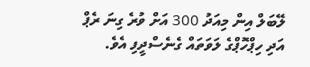ލޭބަލް އިން މިއަދު 300 އަށް ވުރެ ގިނަ ރެޕް އަދި ހިޕްހޮޕްގެ ލަވަތައް ގެނެސްދީފި އެވެ.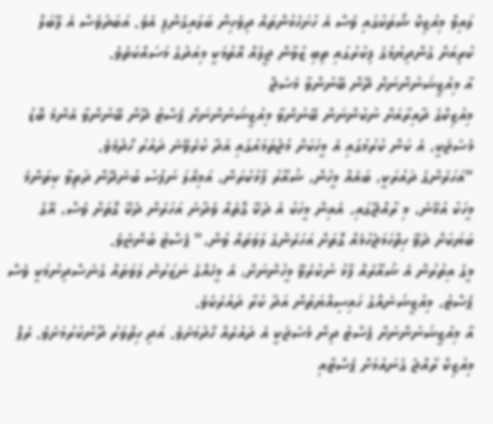ލައިވް މިއުޒިކް ޝޯތަކުގައި ވެސް އެ ހުށަހެޅުންތައް ދިވެހިން ބަލައިގެންފި އެވެ. އަބަދުވެސް އެ ލޭބަލް ކުރިއަށް ގެންދިޔުމުގެ ފިކުރުގައި ތިބި ޒުވާން ޖީލެއް އޮތުމަކީ މިއަދުގެ މަސައްކަތެވެ.
އާ މިއުޒީޝަނުންނަށް ދޭން ބޭނުންވާ މެސެޖް
މިއުޒިކްގެ ދާއިރާއަށް ނުކުންނަން ބޭނުންވާ މިއުޒީޝަނުންނަށް ޕެސްޓު ދޭން ބޭނުންވާ އެންމެ ބޮޑު މެސެޖަކީ، އެ ކަން ކުރުމުގައި އެ މީހަކަށް މުޖުތަމައުގައި އަދާ ކުރެވޭނެ ދައުރު ހޯދުމެވެ.
"އަހަރެންގެ ދައުރަކީ، ބައެއް މީހުން، ޝުއޫރު ފާޅުކުރަން، އަމިއްލަ ނަފުސު ބުނެދޭން ދަތިވާ ކިތަންމެ މީހަކު އުޅޭނެ، މި ރާއްޖޭގައި، އެއިން މީހަކު އެ ދެކޭ ގޮތެއް ވެދާނެ އަހަރެން ދެކޭ ގޮތަށް ވެސް، އޭގެ ބަޔަކަށް ދެވޭ ހިތްހަމަޖެހުމެއް ގޮތަށް އަހަރެންގެ ލަވަތައް ވުން،" ޕެސްޓު ބުންޏެވެ.
މީގެ އިތުރުން އެ ޝުއޫރެއް ފާޅު ނުކުރެވޭ މީހުންނަށް، އެ މީހެއްގެ ނަޒަރުން ލަވަތައް ގެނެސްދިނުމަކީ ވެސް ޕެސްޓު، މިއުޒީޝަނެއްގެ ހައިސިއްޔަތުން އަދާ ކުރާ ދައުރެކެވެ.
އާ މިއުޒީޝަނުންނަށް ޕެސްޓު ދިން މެސެޖަކީ އެ ދައުރެއް ހޯދުމަށެވެ. އަދި ހިތްވަރު ދޫނުކުރުމަށެވެ. ރެޕް މިއުޒިކް ރާއްޖެ ގެނައުމަށް ޕެސްޓާއި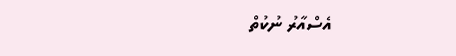އެސްއާރު ނުކުތް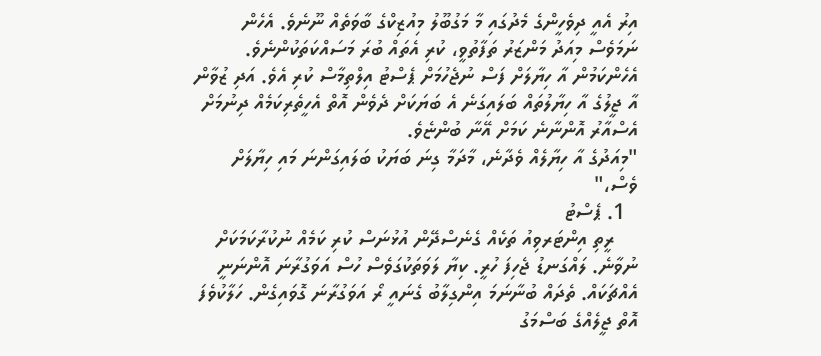އިރު އެއީ ދިވެހީންގެ މެދުގައި މާ މަގުބޫލު މިއުޒިކްގެ ބާވަތެއް ނޫނެވެ. އެހެން ނަމަވެސް މިއަދު މަންޒަރު ތަފާތުވީ، ކުރި އެތައް ބުރަ މަސައްކަތަކުންނެވެ.
އެހެންކަމުން އާ ހިޔާލަށް ފަސް ނުޖެހުމަށް ޕެސްޓު އިލްތިމާސް ކުރި އެވެ. އަދި ޒުވާން އާ ޖީލުގެ އާ ހިޔާލުތައް ބަލައިގަނެ އެ ބަޔަކަށް ދެވެން އޮތް އެހީތެރިކަމެއް ދިނުމަށް އެސްއާރު އޮންނާނެ ކަމަށް އޭނާ ބުންޏެވެ.
"މިއަދުގެ އާ ހިޔާލެއް ވެދާނެ، މާދަމާ ގިނަ ބަޔަކު ބަލައިގަންނަ މައި ހިޔާލަށް ވެސް،"
  1. ޕެސްޓު
    ރީތި އިންޓަރވިއު ތަކެއް ގެނެސްދޭން އުޅުނަސް ކުރި ކަމެއް ނުކުރާކަމަކަށް ނުވާނެ. ލައްގަނޑު ޖެހިފަ ހުރީ. ކިޔާ ލަވަތަކުގަވެސް ހުސް އަވަގުރާނަ އޮންނަނީ އެއްޗަކައް. ތެދައް ބުނާނަމަ އިންގިލާބު ގެނައީ ރޯ އަވަގުރާނަ ގޮވައިގެން. ހަލާކުވެފަ އޮތް ޖީލެއްގެ ބަސްމަގު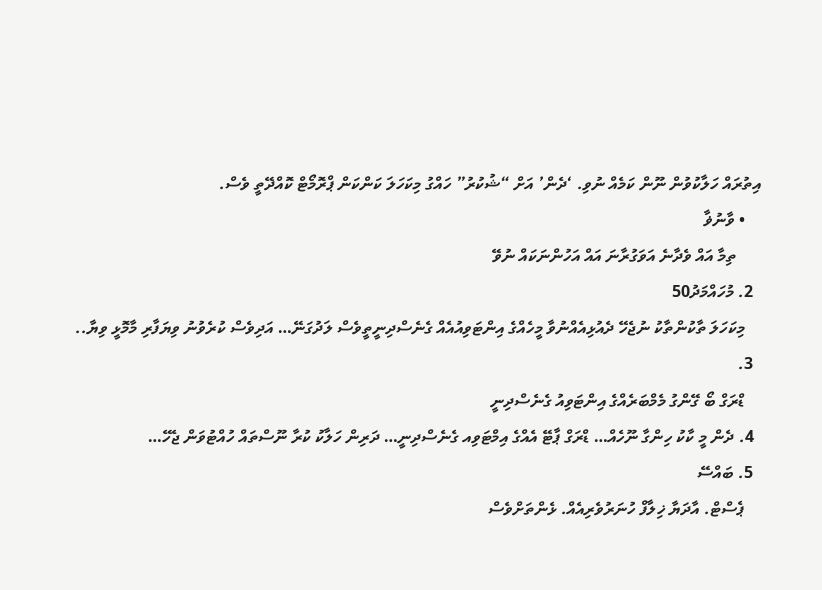އިތުރައް ހަލާކުވުން ނޫން ކަމެއް ނުވި. ‘ދެން’ އަށް “ޝުކުރު” ހައްގު މިކަހަލަ ކަންކަން ޕްރޮމޯޓް ކޮއްދޭތީ ވެސް.
    • ވާނުޥާ
      ތިމާ އައް ވެދާނެ އަވަގުރާނަ އައް އަހުންނަކައް ނުވޭ
  2. މުހައްމަދު50
    މިކަހަލަ ތާކުންތާކު ނުޖެހޭ ދެއުޅިއެއްނުވާ މީހެއްގެ އިންޓަވިއުއެއް ގެނެސްދިނީތީވެސް ލަދުގަނޭ… އަދިވެސް ކުރެވުނު ވިޔަފާރި މާމޮޅީ ވިޔާ..
  3.
    ޑްރަގް ބޯ ގޭންގު މެމްބަރެއްގެ އިންޓަވިއު ގެނެސްދިނީ
  4. ދެން މީ ކާކު ހިންގާ ނޫހެއް… ޑްރަގް ޕާޓޭ އެއްގެ އިމްޓަވިއ ގެނެސްދިނީ… ދަރިން ހަލާކު ކުރާ ނޫސްތައް ހުއްޓުވަން ޖެހޭ…
  5. ބައްސޭ
    ޕެސްޓް. އާދަޔާ ޚިލާފް ހުނަރުވެރިއެއް. ޅެންތަށްވެސް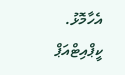އެހާމޮޅު. ކީޕްއިޓްއަޕް